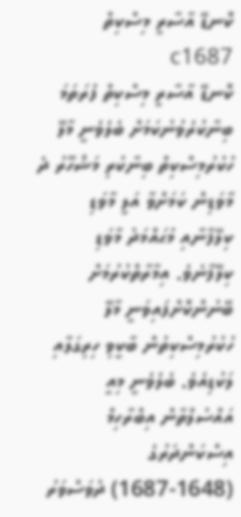ކޮނޑޭ އާސާރީ މިސްކިތް c1687
ކޮނޑޭ އާސާރީ މިސްކިތް ފުރަތަމަ ބިނާކުރެވުނުކަމަށް ބެލެވެނީ މާލޭ ހުކުރުމިސްކިތް ބިނާކުރި މަޝްހޫރު ދެ މާވަޑިން ކަމަށްވާ އަލީ މާވަޑި ކިލޭފާނާއި މުޙައްމަދު މާވަޑި ކިލޭފާނެވެ. އިމާރާތްކުރުމަށް ބޭނުންކޮށްފައިވަނީ މާލޭ ހުކުރުމިސްކިތުން ބާކީވި ހިރިގަލާއި ލަކުޑިއެވެ. ބެލެވެނީ މިއީ އައްސުލްތާން އިބްރާހިމް އިސްކަންދަރުގެ (1648-1687) ދުވަސްވަރު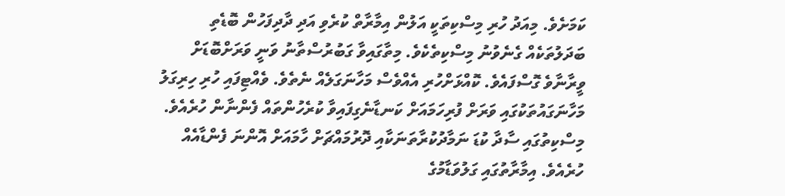ކަމަށެވެ. މިއަދު ހުރި މިސްކިތަކީ އަލުން އިމާރާތް ކުރެވި އަދި ދާދިފަހުން ބޮޑެތި ބަދަލުތަކެއް ގެނެވުނު މިސްކިތެކެވެ. މިތާގައިވާ ގަބުރުސްތާނު ވަނީ ވަރަށްބޮޑަށް ވީރާނާވެ ގޮސްފައެވެ. ކޮއްޅަށްހުރި އެއްވެސް މަހާނަގަލެއް ނެތެވެ. ވެއްޓިފައި ހުރި ހިރިގަލު މަހާނަގައުތަކުގައި ވަރަށް ފުރިހަމައަށް ކަނޑާނެގިފައިވާ ކުރެހުންތައް ފެންނާން ހުރެއެވެ. މިސްކިތުގައި ސާދާ ކުޑަ ނަމާދުކުރާތަނަކާއި ދޮރުމައްޗަށް ހާމައަށް އޮންނަ ފެންޑާއެއް ހުރެއެވެ. އިމާރާތުގައި ގަލުވަޑާމުގެ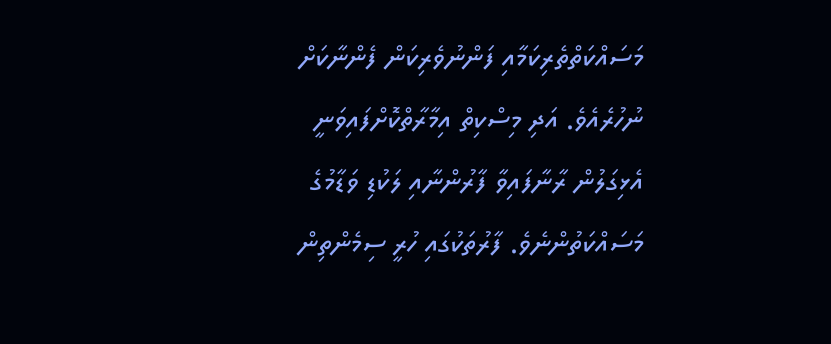މަސައްކަތްތެރިކަމާއި ފަންނުވެރިކަން ފެންނާކަށް ނުހުރެއެވެ. އަދި މިސްކިތް އިމާރާތްކޮށްފައިވަނީ އެޅިގަލުން ރާނާފައިވާ ފާރުންނާއި ލަކުޑި ވަޑާމުގެ މަސައްކަތުންނެވެ. ފާރުތަކުގައި ހުރީ ސިމެންތިން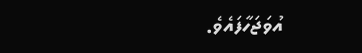އުވަޖަހާފައެވެ.